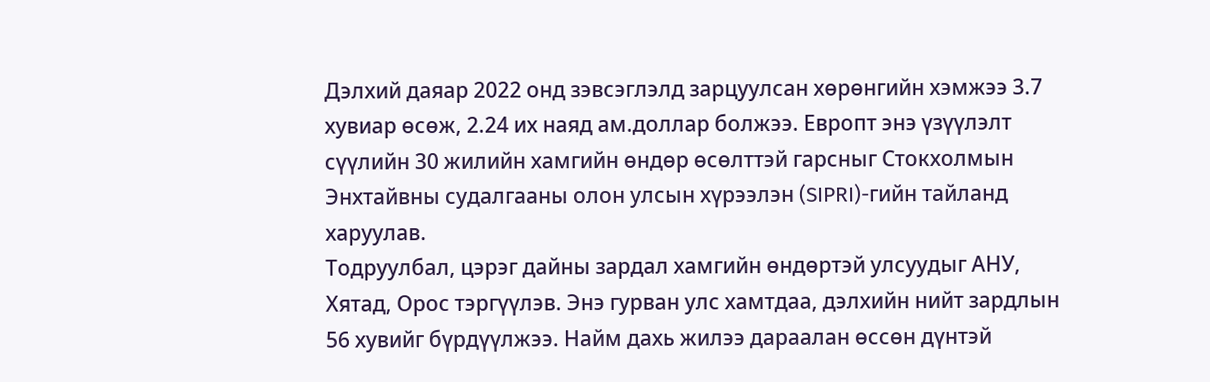Дэлхий даяар 2022 онд зэвсэглэлд зарцуулсан хөрөнгийн хэмжээ 3.7 хувиар өсөж, 2.24 их наяд ам.доллар болжээ. Европт энэ үзүүлэлт сүүлийн 30 жилийн хамгийн өндөр өсөлттэй гарсныг Стокхолмын Энхтайвны судалгааны олон улсын хүрээлэн (SIPRI)-гийн тайланд харуулав.
Тодруулбал, цэрэг дайны зардал хамгийн өндөртэй улсуудыг АНУ, Хятад, Орос тэргүүлэв. Энэ гурван улс хамтдаа, дэлхийн нийт зардлын 56 хувийг бүрдүүлжээ. Найм дахь жилээ дараалан өссөн дүнтэй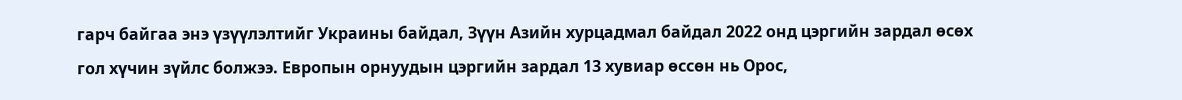гарч байгаа энэ үзүүлэлтийг Украины байдал, Зүүн Азийн хурцадмал байдал 2022 онд цэргийн зардал өсөх гол хүчин зүйлс болжээ. Европын орнуудын цэргийн зардал 13 хувиар өссөн нь Орос,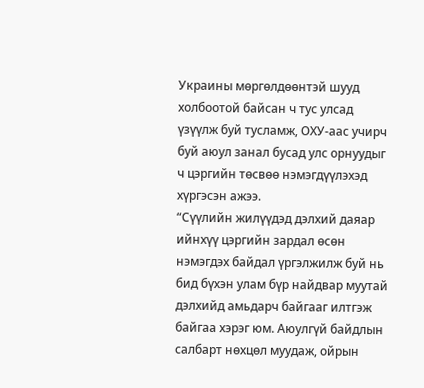Украины мөргөлдөөнтэй шууд холбоотой байсан ч тус улсад үзүүлж буй тусламж, ОХУ-аас учирч буй аюул занал бусад улс орнуудыг ч цэргийн төсвөө нэмэгдүүлэхэд хүргэсэн ажээ.
“Сүүлийн жилүүдэд дэлхий даяар ийнхүү цэргийн зардал өсөн нэмэгдэх байдал үргэлжилж буй нь бид бүхэн улам бүр найдвар муутай дэлхийд амьдарч байгааг илтгэж байгаа хэрэг юм. Аюулгүй байдлын салбарт нөхцөл муудаж, ойрын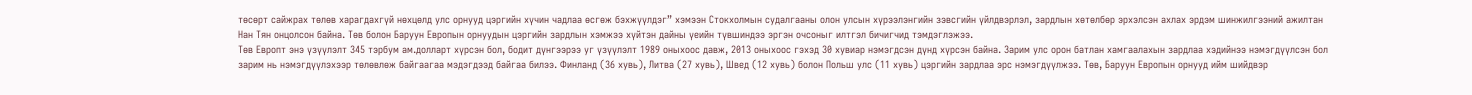төсөрт сайжрах төлөв харагдахгүй нөхцөлд улс орнууд цэргийн хүчин чадлаа өсгөж бэхжүүлдэг” хэмээн Стокхолмын судалгааны олон улсын хүрээлэнгийн зэвсгийн үйлдвэрлэл, зардлын хөтөлбөр эрхэлсэн ахлах эрдэм шинжилгээний ажилтан Нан Тян онцолсон байна. Төв болон Баруун Европын орнуудын цэргийн зардлын хэмжээ хүйтэн дайны үеийн түвшиндээ эргэн очсоныг илтгэл бичигчид тэмдэглэжээ.
Төв Европт энэ үзүүлэлт 345 тэрбум ам.долларт хүрсэн бол, бодит дүнгээрээ уг үзүүлэлт 1989 оныхоос давж, 2013 оныхоос гэхэд 30 хувиар нэмэгдсэн дүнд хүрсэн байна. Зарим улс орон батлан хамгаалахын зардлаа хэдийнээ нэмэгдүүлсэн бол зарим нь нэмэгдүүлэхээр төлөвлөж байгаагаа мэдэгдээд байгаа билээ. Финланд (36 хувь), Литва (27 хувь), Швед (12 хувь) болон Польш улс (11 хувь) цэргийн зардлаа эрс нэмэгдүүлжээ. Төв, Баруун Европын орнууд ийм шийдвэр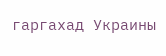гаргахад Украины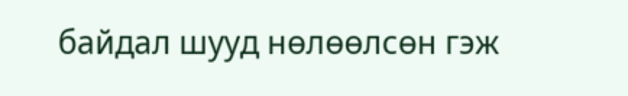байдал шууд нөлөөлсөн гэж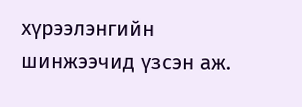хүрээлэнгийн шинжээчид үзсэн аж.